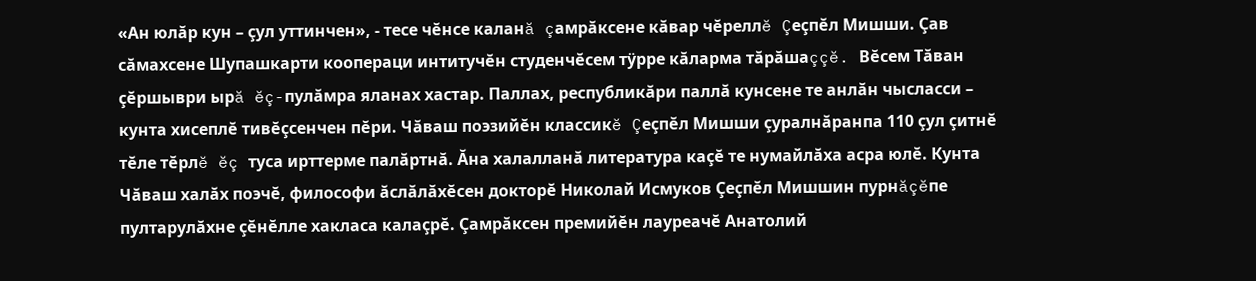«Ан юлăр кун – çул уттинчен», - тесе чĕнсе каланă çамрăксене кăвар чĕреллĕ Çеçпĕл Мишши. Çав сăмахсене Шупашкарти коопераци интитучĕн студенчĕсем тÿрре кăларма тăрăшаççĕ. Вĕсем Тăван çĕршыври ырă ĕç-пулăмра яланах хастар. Паллах, республикăри паллă кунсене те анлăн чысласси – кунта хисеплĕ тивĕçсенчен пĕри. Чăваш поэзийĕн классикĕ Çеçпĕл Мишши çуралнăранпа 110 çул çитнĕ тĕле тĕрлĕ ĕç туса ирттерме палăртнă. Ăна халалланă литература каçĕ те нумайлăха асра юлĕ. Кунта Чăваш халăх поэчĕ, философи ăслăлăхĕсен докторĕ Николай Исмуков Çеçпĕл Мишшин пурнăçĕпе пултарулăхне çĕнĕлле хакласа калаçрĕ. Çамрăксен премийĕн лауреачĕ Анатолий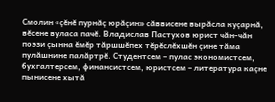Смолин «çĕнĕ пурнăç юрăçин» сăввисене вырăсла куçарнă, вĕсене вуласа пачĕ. Владислав Пастухов юрист чăн-чăн поэзи çынна ĕмĕр тăршшĕпех тĕрĕслĕхшĕн çине тăма пулăшнине палăртрĕ. Студентсем – пулас экономистсем, бухгалтерсем, финансистсем, юристсем – литература каçне пынисене хытă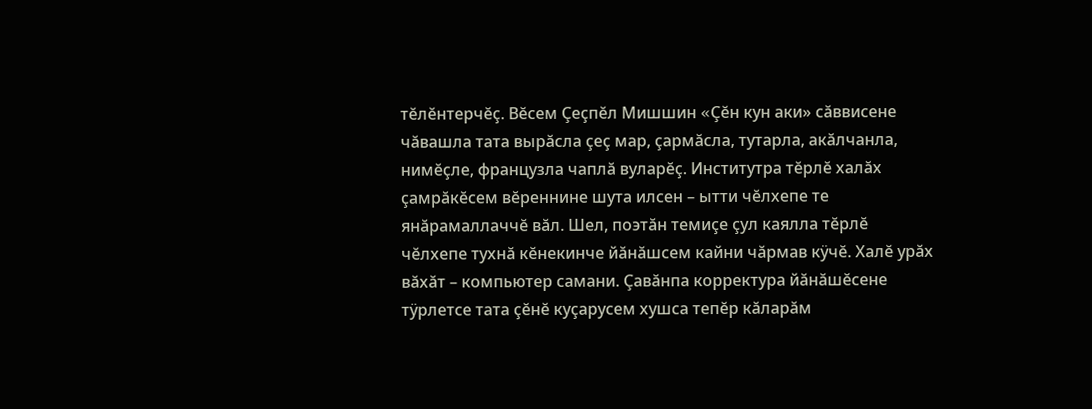тĕлĕнтерчĕç. Вĕсем Çеçпĕл Мишшин «Çĕн кун аки» сăввисене чăвашла тата вырăсла çеç мар, çармăсла, тутарла, акăлчанла, нимĕçле, французла чаплă вуларĕç. Институтра тĕрлĕ халăх çамрăкĕсем вĕреннине шута илсен – ытти чĕлхепе те янăрамаллаччĕ вăл. Шел, поэтăн темиçе çул каялла тĕрлĕ чĕлхепе тухнă кĕнекинче йăнăшсем кайни чăрмав кÿчĕ. Халĕ урăх вăхăт – компьютер самани. Çавăнпа корректура йăнăшĕсене тÿрлетсе тата çĕнĕ куçарусем хушса тепĕр кăларăм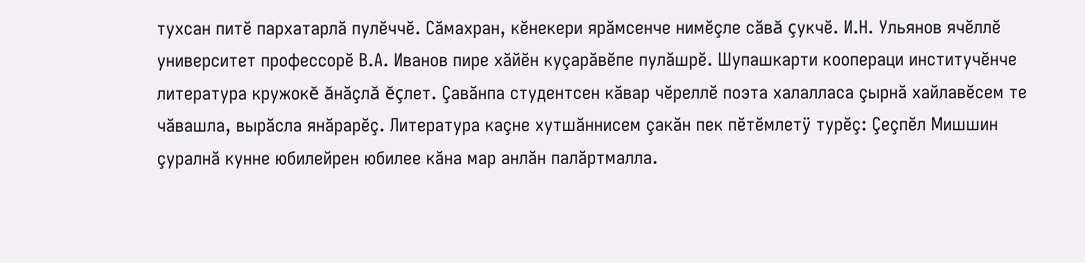тухсан питĕ пархатарлă пулĕччĕ. Сăмахран, кĕнекери ярăмсенче нимĕçле сăвă çукчĕ. И.Н. Ульянов ячĕллĕ университет профессорĕ В.А. Иванов пире хăйĕн куçарăвĕпе пулăшрĕ. Шупашкарти коопераци институчĕнче литература кружокĕ ăнăçлă ĕçлет. Çавăнпа студентсен кăвар чĕреллĕ поэта халалласа çырнă хайлавĕсем те чăвашла, вырăсла янăрарĕç. Литература каçне хутшăннисем çакăн пек пĕтĕмлетÿ турĕç: Çеçпĕл Мишшин çуралнă кунне юбилейрен юбилее кăна мар анлăн палăртмалла.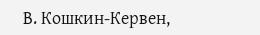В. Кошкин-Кервен,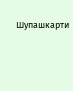Шупашкарти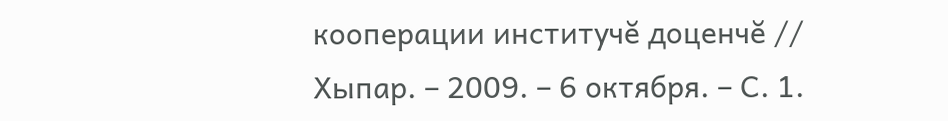кооперации институчĕ доценчĕ // Хыпар. – 2009. – 6 октября. – С. 1.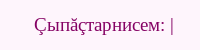Çыпăçтарнисем: |